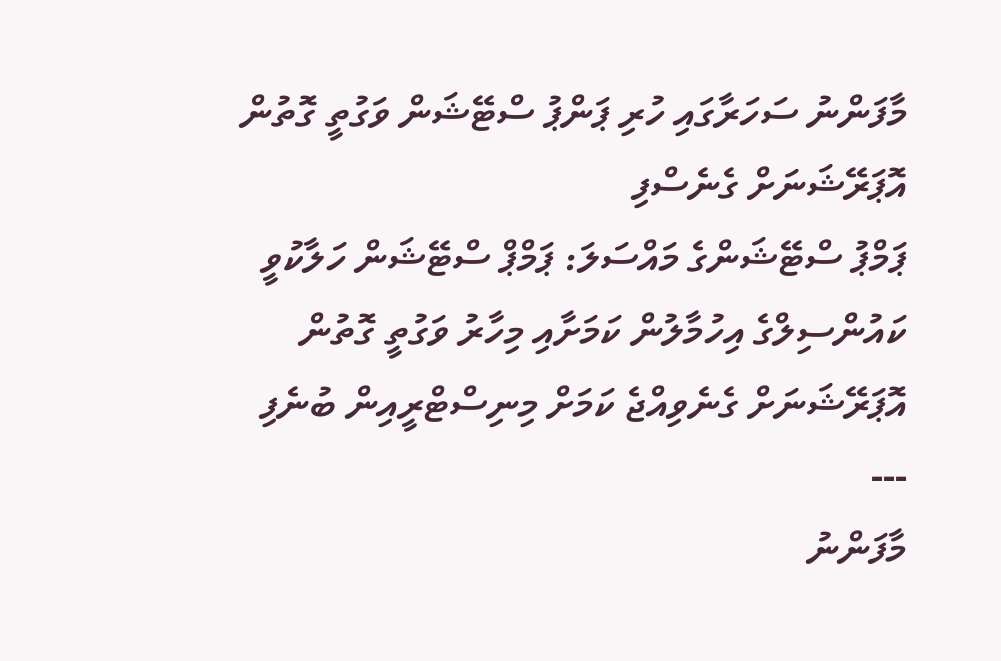މާފަންނު ސަހަރާގައި ހުރި ޕަންޕު ސްޓޭޝަން ވަގުތީ ގޮތުން އޮޕަރޭޝަނަށް ގެނެސްފި
ޕަމްޕު ސްޓޭޝަންގެ މައްސަލަ: ޕަމްޕް ސްޓޭޝަން ހަލާކުވީ ކައުންސިލްގެ އިހުމާލުން ކަމަށާއި މިހާރު ވަގުތީ ގޮތުން އޮޕަރޭޝަނަށް ގެނެވިއްޖެ ކަމަށް މިނިސްޓްރީއިން ބުނެފި ---
މާފަންނު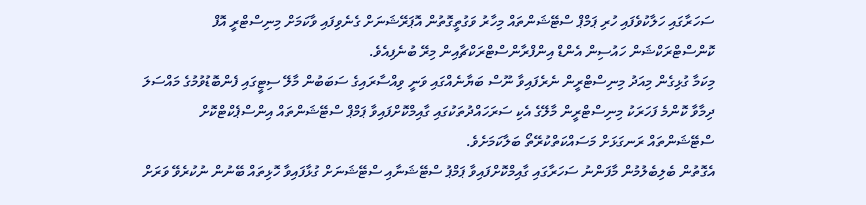ސަހަރާގައި ހަލާކުވެފައި ހުރި ޕަމްޕް ސްޓޭޝަންތައް މިހާރު ވަގުތީގޮތުން އޮޕަރޭޝަނަށް ގެނެވިފައި ވާކަމަށް މިނިސްޓްރީ އޮފް ކޮންސްޓްރަކްޝަން ހައުސިން އެންޑް އިންފްރާންސްޓްރަކްޗާއިން މިރޭ ބުނެފިއެވެ.
މިކަމާ ގުޅިގެން މިއަދު މިނިސްޓްރީން ނެރެފައިވާ ނޫސް ބަޔާނެއްގައި ވަނީ ވިއްސާރައިގެ ސަބަބުން މާލޭ ސިޓީގައި ފެންބޮޑުވުމުގެ މައްސަލަ ދިމާވާ ކޮންމެ ފަހަރަކު މިނިސްޓްރީން މާލޭގެ އެކި ސަރަހައްދުތަކުގައި ގާއިމްކޮށްފައިވާ ޕަމްޕް ސްޓޭޝަންތައް އިންސްޕެކްޓްކޮށް ސްޓޭޝަންތައް ރަނގަޅަށް މަސައްކަތްކުރޭތޯ ބަލާކަމަށެވެ.
އެގޮތުން ބެލިބެލުމުން މާފަންނު ސަހަރާގައި ގާއިމްކޮށްފައިވާ ޕަމްޕު ސްޓޭޝަނާއި ސްޓޭޝަނަށް ގުޅާފައިވާ ހޮޅިތައް ބޭނުން ނުކުރެވޭ ވަރަށް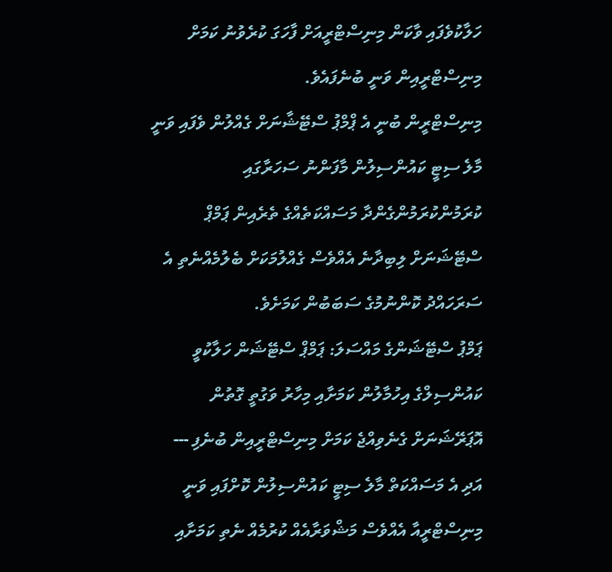ހަލާކުވެފައި ވާކަން މިނިސްޓްރީއަށް ފާހަގަ ކުރެވުނު ކަމަށް މިނިސްޓްރީއިން ވަނީ ބުނެފައެވެ.
މިނިސްޓްރީން ބުނީ އެ ޕްމްޕު ސްޓޭޝާނަށް ގެއްލުން ވެފައި ވަނީ މާލެ ސިޓީ ކައުންސިލުން މާފަންނު ސަހަރާގައި ކުރަމުންކުރަމުންގެންދާ މަސައްކަތެއްގެ ތެރެއިން ޕަމްޕް ސްޓޭޝަނަށް ލިބިދާނެ އެއްވެސް ގެއްލުމަކަށް ބެލުމެއްނެތި އެ ސަރަހައްދު ކޮންނުމުގެ ސަބަބުން ކަމަށެވެ.
ޕަމްޕު ސްޓޭޝަންގެ މައްސަލަ: ޕަމްޕް ސްޓޭޝަން ހަލާކުވީ ކައުންސިލްގެ އިހުމާލުން ކަމަށާއި މިހާރު ވަގުތީ ގޮތުން އޮޕަރޭޝަނަށް ގެނެވިއްޖެ ކަމަށް މިނިސްޓްރީއިން ބުނެފި ---
އަދި އެ މަސައްކަތް މާލެ ސިޓީ ކައުންސިލުން ކޮށްފައި ވަނީ މިނިސްޓްރީއާ އެއްވެސް މަޝްވަރާއެއް ކުރުމެއް ނެތި ކަމަށާއި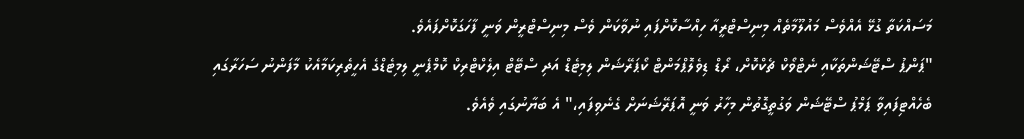މަސައްކަތާ ގުޅޭ އެއްވެސް މައުލޫމާތެއް މިނިސްޓްރީއާ ހިއްސާކޮށްފައި ނުވާކަން ވެސް މިނިސްޓްރީން ވަނީ ފާހަގަކޮށްފައެވެ.
"ޕަންޕު ސްޓޭޝަންތަކާއި ނެޓްވޯކް ޗެކްކޮށް، ރޯޑް ޑިވެލޮޕްމަންޓް ކޯޕަރޭޝަން ލިމިޓެޑް އަދި ސްޓޭޓް އިލެކްޓްރިކް ކޮމްޕެނީ ލިމިޓެޑްގެ އެހީތެރިކަމާއެކު މާފަންނު ސަހަރާގައި ބެހެއްޓިފައިވާ ޕަމްޕު ސްޓޭޝަން ވަގުތީގޮތުން މިހާރު ވަނީ އޮޕަރޭޝަނަށް ގެނެވިފައި،" އެ ބަޔާނުގައި ވެއެވެ.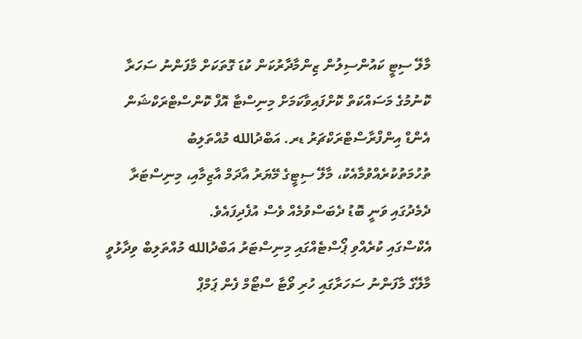މާލޭ ސިޓީ ކައުންސިލުން ޒިންމާދާރުކަން ކުޑަ ގޮތަކަށް މާފަންނު ސަހަރާ ކޮނުމުގެ މަސައްކަތް ކޮށްފައިވާކަމަށް މިނިސްޓާ އޮފް ކޮންސްޓްރަކްޝަން އެންޑް އިންފްރާސްޓްރަކްޗަރު ޑރ. އަބްދުالله މުއްތަލިބު ތުހުމަތުކުރެއްވުމާއެކު، މާލޭ ސިޓީގެ މޭޔަރު އާދަމް އާޒިމާއި، މިނިސްޓަރާ ދެމެދުގައި ވަނީ ބޮޑު ދެބަސްވުމެއް ވެސް އުފެދިފައެވެ.
އެކްސްގައި ކުރެއްވި ޕޯސްޓެއްގައި މިނިސްޓަރު އަބްދުالله މުއްތަލިބް ވިދާޅުވީ މާލޭގެ މާފަންނު ސަހަރާގައި ހުރި ވޯޓާ ސްޓޯމް ފެން ޕަމްޕް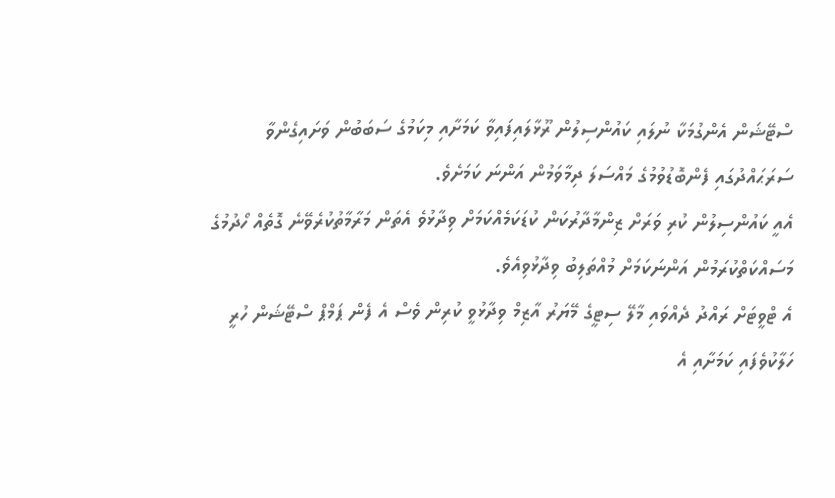ސްޓޭޝަން އެންގުމަކާ ނުލައި ކައުންސިލުން ރޫޅާލައިފައިވާ ކަމަށާއި މިކަމުގެ ސަބަބުން ވަށައިގެންވާ ސަރަޙައްދުގައި ފެންބޮޑުވުމުގެ މައްސަލަ ދިމާވަމުން އަންނަ ކަމަށެވެ.
އެއީ ކައުންސިލުން ކުރި ވަރަށް ޒިންމާދާރުކަން ކުޑަކަމެއްކަމަށް ވިދާޅުވެ އެތަން މަރާމާތުކުރެވޭނެ ގޮތެއް ހޯދުމުގެ މަސައްކަތްކުރަމުން އަންނަކަމަށް މުއްތަލިބު ވިދާޅުވިއެވެ.
އެ ޓްވީޓަށް ރައްދު ދެއްވައި މާލޭ ސިޓީގެ މޭޔަރު އާޒިމް ވިދާޅުވީ ކުރިން ވެސް އެ ފެން ޕަމްޕް ސްޓޭޝަން ހުރީ ހަލާކުވެފައި ކަމަށާއި އެ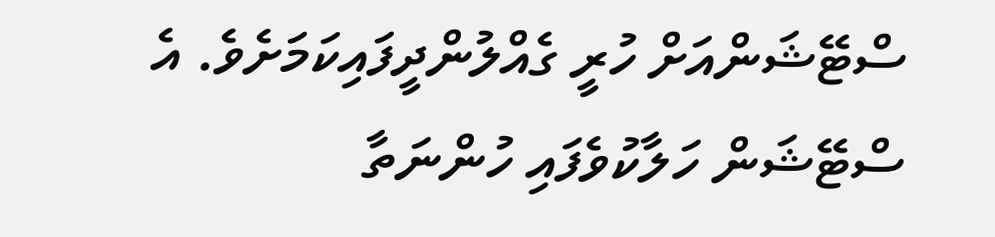ސްޓޭޝަންއަށް ހުރީ ގެއްލުންދީފައިކަމަށެވެ. އެ ސްޓޭޝަން ހަލާކުވެފައި ހުންނަތާ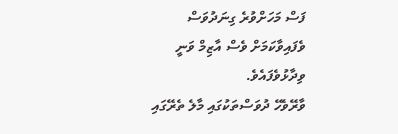ފަސް މަހަށްވުރެ ގިނަދުވަސް ވެފައިވާކަމަށް ވެސް އާޒިމް ވަނީ ވިދާޅުވެފައެވެ.
ވާރޭވެހޭ ދުވަސްތަކުގައި މާލެ ތެރޭގައި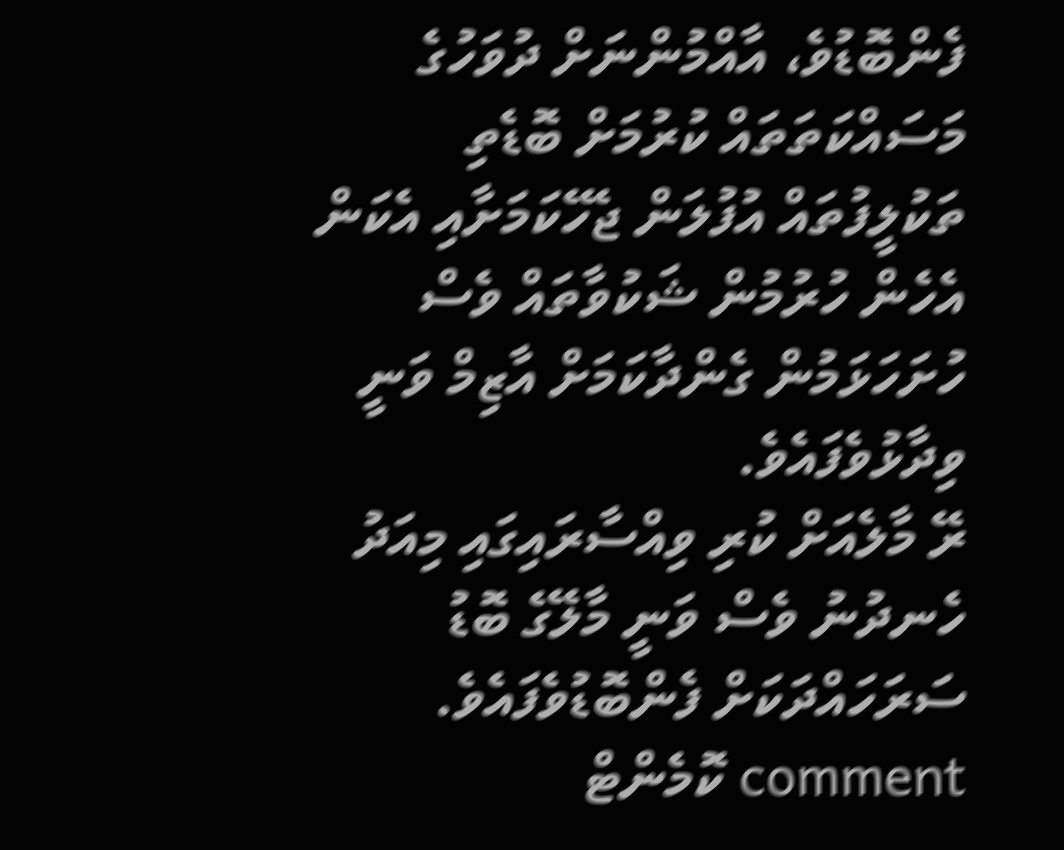ފެންބޮޑުވެ، އާއްމުންނަށް ދުވަހުގެ މަސައްކަތަތައް ކުރުމަށް ބޮޑެތި ތަކުލީފުތައް އުފުލަން ޖެހޭކަމަށާއި އެކަން އެހެން ހުރުމުން ޝަކުވާތައް ވެސް ހުށަހަޅަމުން ގެންދާކަމަށް އާޒިމް ވަނީ ވިދާޅުވެފައެވެ.
ރޭ މާލެއަށް ކުރި ވިއްސާރައިގައި މިއަދު ހެނދުނު ވެސް ވަނީ މާލޭގެ ބޮޑު ސަރަހައްދަކަށް ފެންބޮޑުވެފައެވެ.
comment ކޮމެންޓް